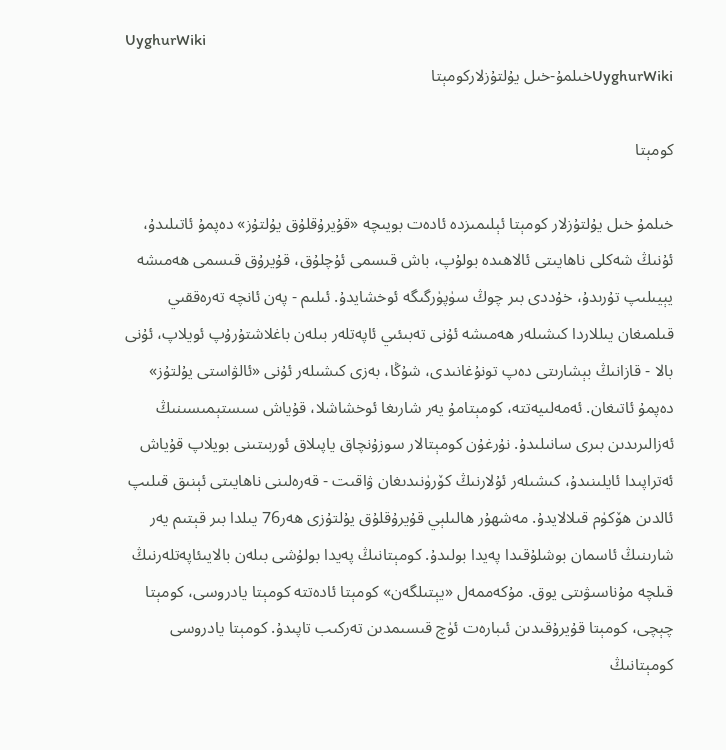UyghurWiki
UyghurWikiخىلمۇ-خىل يۇلتۇزلاركومېتا

كومېتا

خىلمۇ خىل يۇلتۇزلار كومېتا ئېلىمىزدە ئادەت بويىچە «قۇيرۇقلۇق يۇلتۇز» دەپمۇ ئاتىلىدۇ، ئۇنىڭ شەكلى ناھايىتى ئالاھىدە بولۇپ، باش قىسمى ئۇچلۇق، قۇيرۇق قىسمى ھەمىشە يېيىلىپ تۇرىدۇ، خۇددى بىر چوڭ سۈپۈرگىگە ئوخشايدۇ. ئىلىم - پەن ئانچە تەرەققىي قىلمىغان يىللاردا كىشىلەر ھەمىشە ئۇنى تەبىئىي ئاپەتلەر بىلەن باغلاشتۇرۇپ ئويلاپ، ئۇنى بالا - قازانىڭ بېشارىتى دەپ تونۇغانىدى، شۇڭا، بەزى كىشىلەر ئۇنى «ئالۋاستى يۇلتۇز» دەپمۇ ئاتىغان. ئەمەلىيەتتە، كومېتامۇ يەر شارىغا ئوخشاشلا، قۇياش سىستېمىسىنىڭ ئەزالىرىدىن بىرى سانىلىدۇ. نۇرغۇن كومېتالار سوزۇنچاق ياپىلاق ئوربىتىنى بويلاپ قۇياش ئەتراپىدا ئايلىنىدۇ، كىشىلەر ئۇلارنىڭ كۆرۈنىدىغان ۋاقىت - قەرەلىنى ناھايىتى ئېنىق قىلىپ ئالدىن ھۆكۈم قىلالايدۇ. مەشھۇر ھالىلېي قۇيرۇقلۇق يۇلتۇزى ھەر76 يىلدا بىر قېتىم يەر شارىنىڭ ئاسمان بوشلۇقىدا پەيدا بولىدۇ. كومېتانىڭ پەيدا بولۇشى بىلەن بالايىئاپەتلەرنىڭ قىلچە مۇناسىۋىتى يوق. مۇكەممەل «يېتىلگەن» كومېتا ئادەتتە كومېتا يادروسى، كومېتا چېچى، كومېتا قۇيرۇقىدىن ئىبارەت ئۈچ قىسىمدىن تەركىب تاپىدۇ. كومېتا يادروسى كومېتانىڭ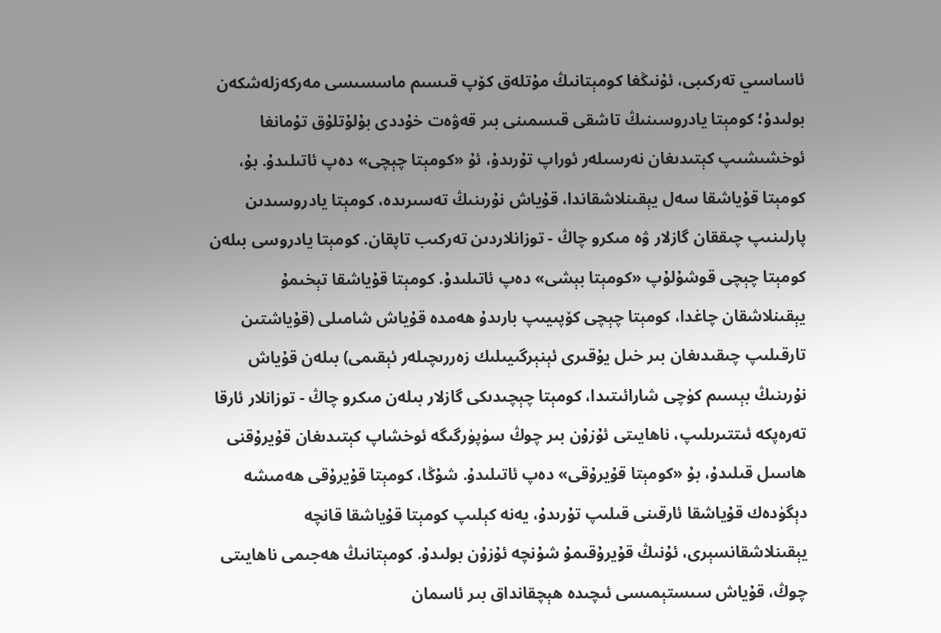ئاساسىي تەركىبى، ئۇنىڭغا كومېتانىڭ مۇتلەق كۆپ قىسىم ماسسىسى مەركەزلەشكەن بولىدۇ؛ كومېتا يادروسىنىڭ تاشقى قىسمىنى بىر قەۋەت خۇددى بۇلۇتلۇق تۇمانغا ئوخشىشىپ كېتىدىغان نەرسىلەر ئوراپ تۇرىدۇ، ئۇ «كومېتا چېچى» دەپ ئاتىلىدۇ. بۇ، كومېتا قۇياشقا سەل يېقىنلاشقاندا، قۇياش نۇرىنىڭ تەسىرىدە، كومېتا يادروسىدىن پارلىنىپ چىققان گازلار ۋە مىكرو چاڭ - توزانلاردىن تەركىب تاپقان. كومېتا يادروسى بىلەن كومېتا چېچى قوشۇلۇپ «كومېتا بېشى» دەپ ئاتىلىدۇ. كومېتا قۇياشقا تېخىمۇ يېقىنلاشقان چاغدا، كومېتا چېچى كۆپىيىپ بارىدۇ ھەمدە قۇياش شامىلى (قۇياشتىن تارقىلىپ چىقىدىغان بىر خىل يۇقىرى ئېنېرگىيىلىك زەررىچىلەر ئېقىمى) بىلەن قۇياش نۇرىنىڭ بېسىم كۈچى شارائىتىدا، كومېتا چېچىدىكى گازلار بىلەن مىكرو چاڭ - توزانلار ئارقا تەرەپكە ئىتتىرىلىپ، ناھايىتى ئۇزۇن بىر چوڭ سۈپۈرگىگە ئوخشاپ كېتىدىغان قۇيرۇقنى ھاسىل قىلىدۇ، بۇ «كومېتا قۇيرۇقى» دەپ ئاتىلىدۇ. شۇڭا، كومېتا قۇيرۇقى ھەمىشە دېگۈدەك قۇياشقا ئارقىنى قىلىپ تۇرىدۇ، يەنە كېلىپ كومېتا قۇياشقا قانچە يېقىنلاشقانسېرى، ئۇنىڭ قۇيرۇقىمۇ شۇنچە ئۇزۇن بولىدۇ. كومېتانىڭ ھەجىمى ناھايىتى چوڭ، قۇياش سىستېمىسى ئىچىدە ھېچقانداق بىر ئاسمان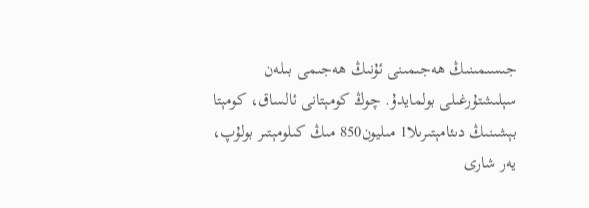جىسىمىنىڭ ھەجىمىنى ئۇنىڭ ھەجىمى بىلەن سېلىشتۇرغىلى بولمايدۇ. چوڭ كومېتانى ئالساق، كومېتا بېشىنىڭ دىئامېتىرىلا1 مىليون850 مىڭ كىلومېتىر بولۇپ، يەر شارى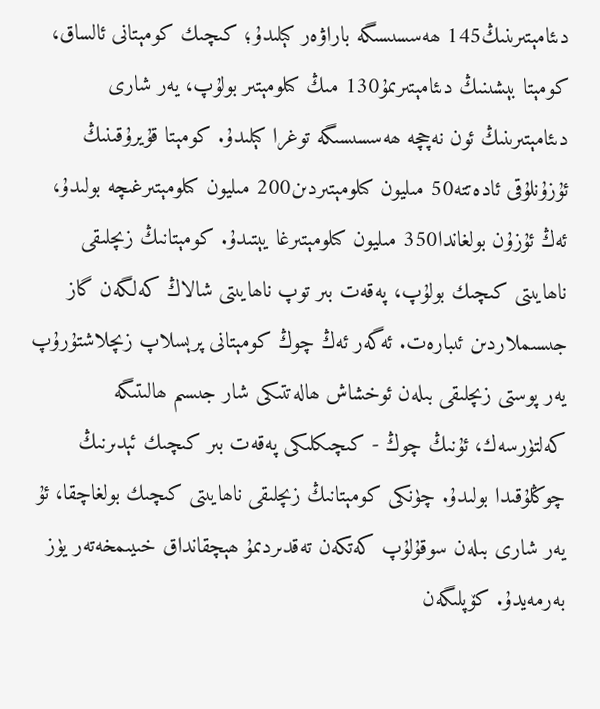دىئامېتىرىنىڭ145 ھەسسىسىگە باراۋەر كېلىدۇ؛ كىچىك كومېتانى ئالساق، كومېتا بېشىنىڭ دىئامېتىرىمۇ130 مىڭ كىلومېتىر بولۇپ، يەر شارى دىئامېتىرىنىڭ ئون نەچچە ھەسسىسىگە توغرا كېلىدۇ. كومېتا قۇيرۇقىنىڭ ئۇزۇنلۇقى ئادەتتە50 مىليون كىلومېتىردىن200 مىليون كىلومېتىرغىچە بولىدۇ، ئەڭ ئۇزۇن بولغاندا350 مىليون كىلومېتىرغا يېتىدۇ. كومېتانىڭ زىچلىقى ناھايىتى كىچىك بولۇپ، پەقەت بىر توپ ناھايىتى شالاڭ كەلگەن گاز جىسىملاردىن ئىبارەت. ئەگەر ئەڭ چوڭ كومېتانى پرېسلاپ زىچلاشتۇرۇپ يەر پوستى زىچلىقى بىلەن ئوخشاش ھالەتتىكى شار جىسىم ھالىتىگە كەلتۈرسەك، ئۇنىڭ چوڭ - كىچىكلىكى پەقەت بىر كىچىك ئېدىرنىڭ چوڭلۇقىدا بولىدۇ. چۈنكى كومېتانىڭ زىچلىقى ناھايىتى كىچىك بولغاچقا، ئۇ يەر شارى بىلەن سوقۇلۇپ كەتكەن تەقدىردىمۇ ھېچقانداق خىيىمخەتەر يۈز بەرمەيدۇ. كۆپلىگەن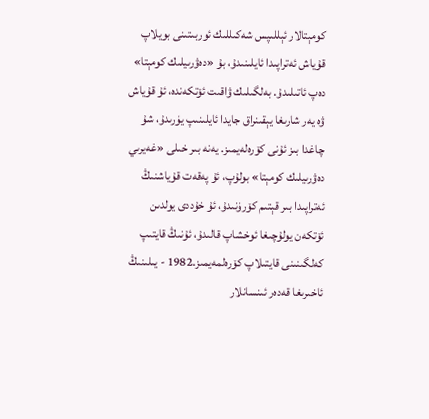كومېتالار ئېللىپس شەكىللىك ئوربىتىنى بويلاپ قۇياش ئەتراپىدا ئايلىنىدۇ، بۇ «دەۋرىيلىك كومېتا» دەپ ئاتىلىدۇ. بەلگىلىك ۋاقىت ئۆتكەندە، ئۇ قۇياش ۋە يەر شارىغا يېقىنراق جايدا ئايلىنىپ يۈرىدۇ، شۇ چاغدا بىز ئۇنى كۆرەلەيمىز. يەنە بىر خىلى «غەيرىي دەۋرىيلىك كومېتا» بولۇپ، ئۇ پەقەت قۇياشنىڭ ئەتراپىدا بىر قېتىم كۆرۈنىدۇ، ئۇ خۇددى يولدىن ئۆتكەن يولۇچىغا ئوخشاپ قالىدۇ، ئۇنىڭ قايتىپ كەلگىنىنى قايتىلاپ كۆرەلمەيمىز.1982 - يىلىنىڭ ئاخىرىغا قەدەر ئىنسانلار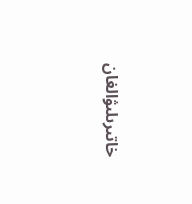خاتىرىلىۋالغان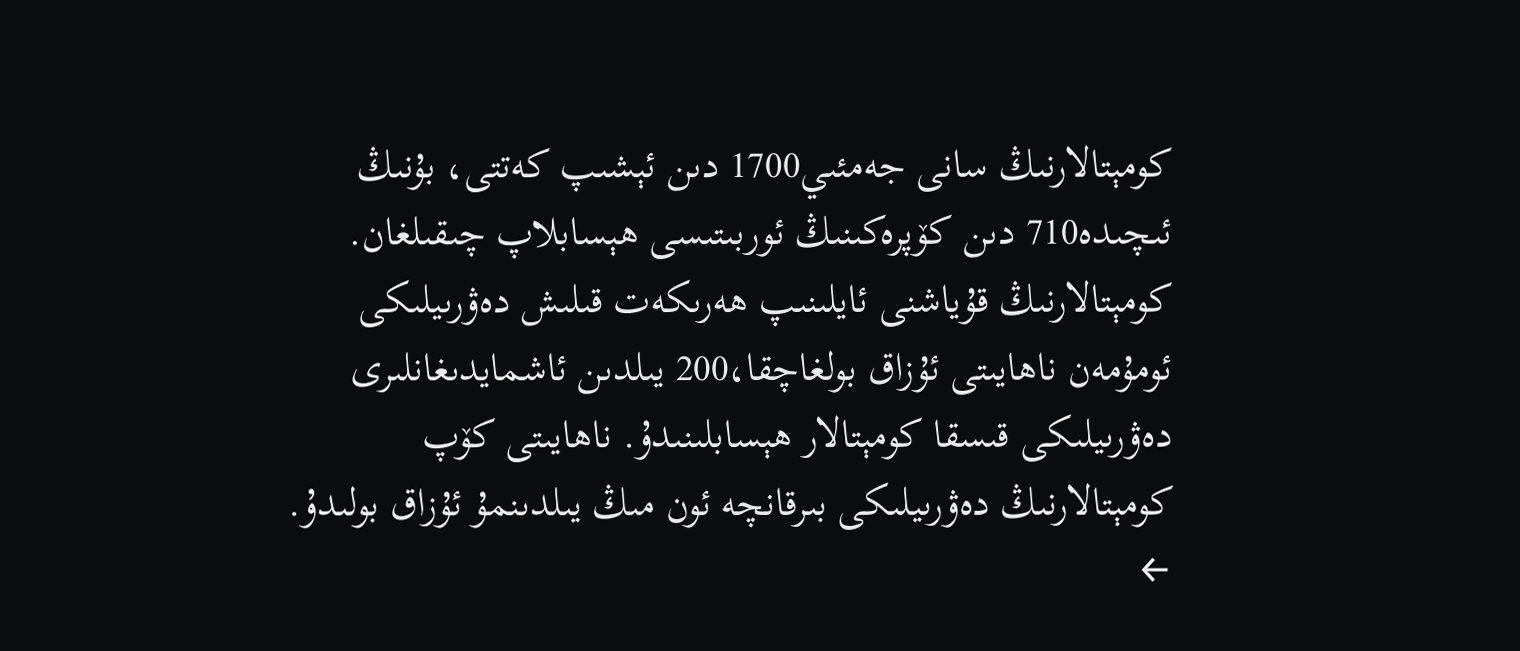كومېتالارنىڭ سانى جەمئىي1700 دىن ئېشىپ كەتتى، بۇنىڭ ئىچىدە710 دىن كۆپرەكىنىڭ ئوربىتىسى ھېسابلاپ چىقىلغان. كومېتالارنىڭ قۇياشنى ئايلىنىپ ھەرىكەت قىلىش دەۋرىيلىكى ئومۇمەن ناھايىتى ئۇزاق بولغاچقا،200 يىلدىن ئاشمايدىغانلىرى دەۋرىيلىكى قىسقا كومېتالار ھېسابلىنىدۇ. ناھايىتى كۆپ كومېتالارنىڭ دەۋرىيلىكى بىرقانچە ئون مىڭ يىلدىنمۇ ئۇزاق بولىدۇ.
←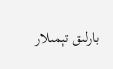بارلىق تېمىلار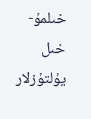خىلمۇ-خىل يۇلتۇزلار